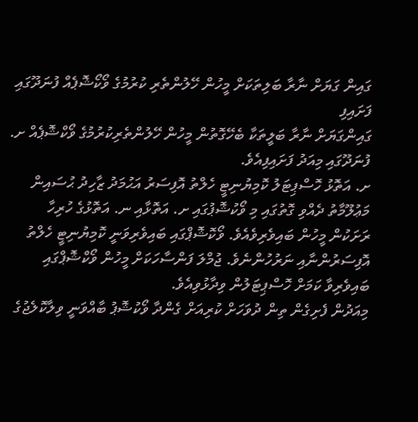ގައިން ގަޔަށް ނާރާ ބަލިތަކަށް މީހުން ހޭލުންތެރި ކުރުމުގެ ވޯކޯޝޮޕެއް ފުނަދޫގައި ފަށައިފި
ގައިންގަޔަށް ނާރާ ބަލީތަކާ ބެހޭގޮތުން މީހުން ހޭލުންތެރިކުރުމުގެ ވޯކްޝޮޕެއް ށ. ފުނަދޫގައި މިއަދު ފަށައިފިއެވެ.
ށ. އަތޮޅު ހޮސްޕިޓަލު ކޮމިޔުނިޓީ ހެލްތު އޮފިސަރު އަޙުމަދު ޒާހިދު ޙުސައިން މަޢުލޫމާތު ދެއްވި ގޮތުގައި މި ވޯކުޝޮޕުގައި ށ. އަތޮޅާއި ނ. އަތޮޅުގެ ހުރިހާ ރަށަކުން މީހުން ބައިވެރިވެއެވެ. ވޯކޮޝޮޕްގައި ބައިވެރިވަނީ ކޮމިޔުނިޓީ ހެލްތު އޮފިސަރުންނާއި ނަރުހުންނެވެ. ޖުމްލަ ފަންސާހަކަށް މީހުން ވޯކްޝޮޕްގައި ބައިވެރިވާ ކަމަށް ހޮސްޕިޓަލުން ވިދާޅުވިއެވެ.
މިއަދުން ފެށިގެން ތިން ދުވަހަށް ކުރިއަށް ގެންދާ ވޯކުޝޮޕު ބާއްވަނީ ވިލާކޮލެޖުގެ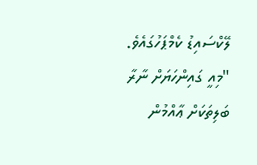ލޭކްސައިޑު ކެމްޕަހުގައެވެ. "މިއީ ގައިންހަޔަށް ނާރާ ބަލިތަކަށް ޢާއްމުން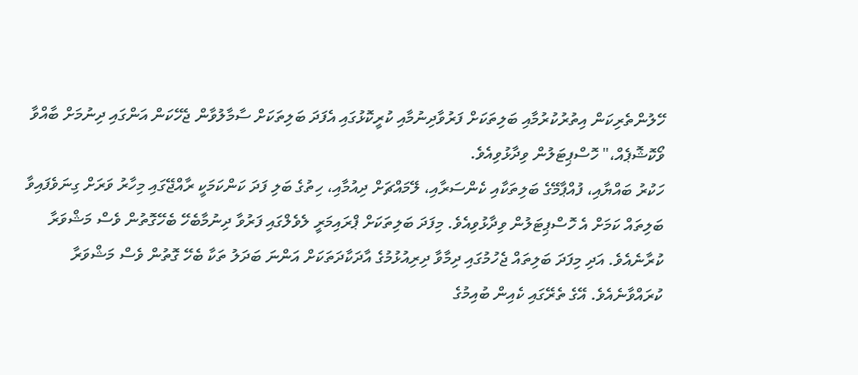ހޭލުންތެރިކަން އިތުރުކުރުމާއި ބަލިތަކަށް ފަރުވާދިނުމާއި ކުރީކޮޅުގައި އެފަދަ ބަލިތަކަށް ސާމާލުވާން ޖެހޭކަން އަންގައި ދިނުމަށް ބާއްވާ ވޯކޮޝޮޕެއް،" ހޮސްޕިޓަލުން ވިދާޅުވިއެވެ.
ހަކުރު ބައްޔާއި، ފުއްޕާމޭގެ ބަލިތަކާއި ކެންސަރާއި، ލޭމައްޗަށް ދިއުމާއި، ހިތުގެ ބަލި ފަދަ ކަންކަމަކީ ރާއްޖޭގައި މިހާރު ވަރަށް ގިނަވެފައިވާ ބަލިތައް ކަމަށް އެ ހޮސްޕިޓަލުން ވިދާޅުވިއެވެ. މިފަދަ ބަލިތަކަށް ޕްރައިމަރީ ލެވެލްގައި ފަރުވާ ދިނުމާބެހޭ ބެހޭގޮތުން ވެސް މަޝްވަރާ ކުރާނެއެވެ. އަދި މިފަދަ ބަލިތައް ޖެހުމުގައި ދިމާވާ ދިރިއުޅުމުގެ އާދަކާދަތަކަށް އަންނަ ބަދަލު ތަކާ ބެހޭ ގޮތުން ވެސް މަޝްވަރާ ކުރައްވާނެއެވެ. އޭގެ ތެރޭގައި ކެއިން ބުއިމުގެ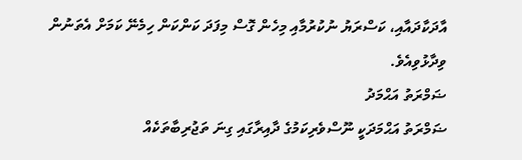އާދަކާދައާއި، ކަސްރަޔު ނުކުރުމާއި މިހެން ގޮސް މިފަދަ ކަންކަން ހިމެނޭ ކަމަށް އެތަނުން ވިދާޅުވިއެވެ.
ޟަމްރަތު އަޙްމަދު
ޟަމްރަތު އަޙްމަދަކީ ނޫސްވެރިކަމުގެ ދާއިރާގައި ގިނަ ތަޖުރިބާތަކެއް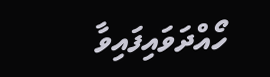ހޯއްދަވައިފައިވާ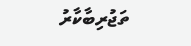ތަޖުރިބާކާރު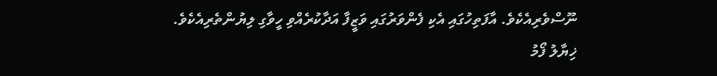ނޫސްވެރިއެކެވެ. އާފަތިހުގައި އެކި ފެންވަރުގައި ވަޒީފާ އަދާކުރެއްވި ހީވާގި ލިޔުންތެރިއެކެވެ.
ޚިޔާލު ފޯމު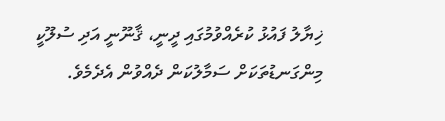ޚިޔާލު ފައުޅު ކުރެއްވުމުގައި ދީނީ، ޤާނޫނީ އަދި ސުލޫކީ މިންގަނޑުތަކަށް ސަމާލުކަން ދެއްވުން އެދެމެވެ.